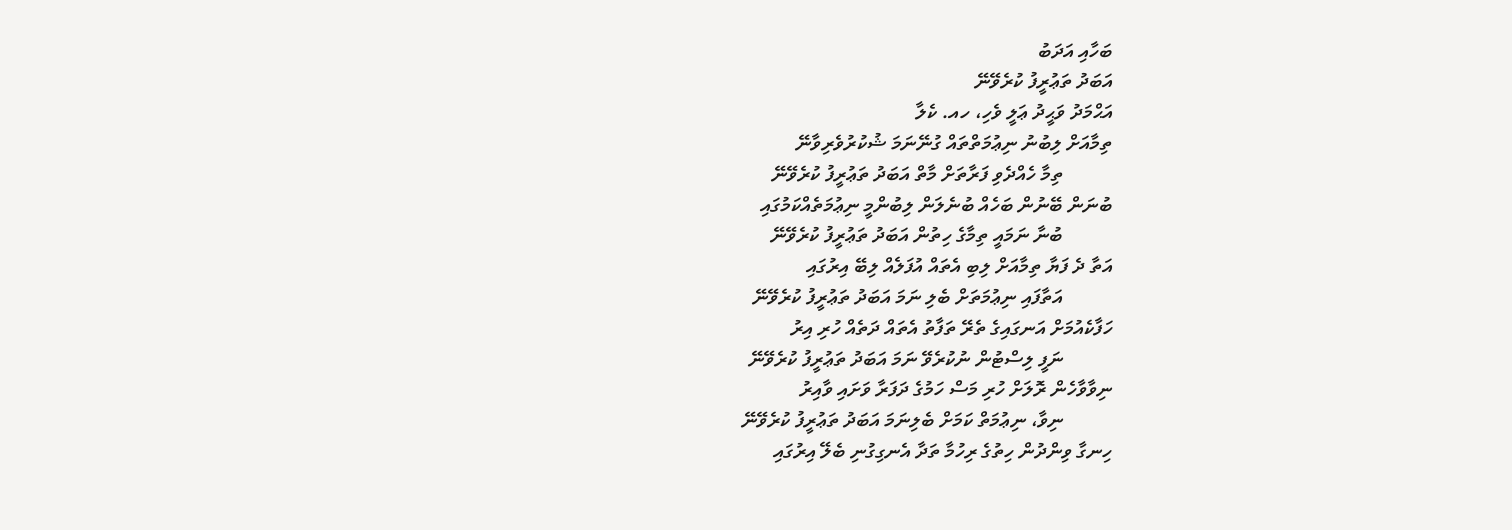ބަހާއި އަދަބު
އަބަދު ތަޢުރީފު ކުރެވޭނޭ
އަޙްމަދު ވަޙީދު ޢަލީ ވެހި، ހއ. ކެލާ
ތިމާއަށް ލިބުނު ނިޢުމަތްތައް ގުނޭނަމަ ޝުކުރުވެރިވާނޭ
          ތިމާ ހެއްދެވި ފަރާތަށް މާތް އަބަދު ތަޢުރީފު ކުރެވޭނޭ
ބުނަން ބޭނުން ބަހެއް ބުނެލަން ލިބުންމީ ނިޢުމަތެއްކަމުގައި
          ބުނާ ނަމައީ ތިމާގެ ހިތުން އަބަދު ތަޢުރީފު ކުރެވޭނޭ
އަތާ ދެ ފަޔާ ތިމާއަށް ލިބި އެތައް އުފަލެއް ލިބޭ އިރުގައި
          އަތާފައި ނިޢުމަތަށް ބެލި ނަމަ އަބަދު ތަޢުރީފު ކުރެވޭނޭ
ހަފާކެއުމަށް އަނގައިގެ ތެރޭ ތަފާތު އެތައް ދަތެއް ހުރި އިރު
          ނަފީ ލިސްޓުން ނުކުރެވޭ ނަމަ އަބަދު ތަޢުރީފު ކުރެވޭނޭ
ނިވާވާހެން ރޮލަށް ހުރި މަސް ހަމުގެ ދަފަރާ ވަށައި ވާއިރު
          ނިވާ، ނިޢުމަތް ކަމަށް ބެލިނަމަ އަބަދު ތަޢުރީފު ކުރެވޭނޭ
ހިނގާ ވިންދުން ހިތުގެ ރިހުމާ ތަދާ އެނގިގުނި ބެލޭ އިރުގައި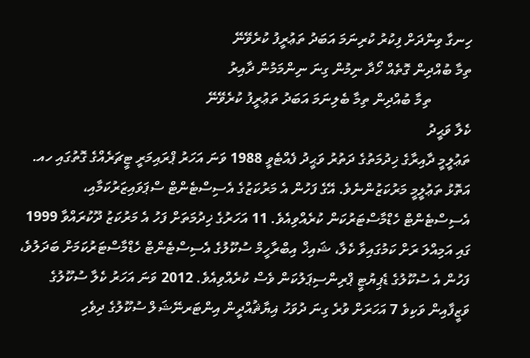ހިނގާ ވިންދަށް ފިކުރު ކުރިނަމަ އަބަދު ތަޢުރީފު ކުރެވޭނޭ
ތިމާ ބުއްދިން ގޮތެއް ހޯދާ ނިމުން ގިނަ ނިންމަމުން ދާއިރު
           ތިމާ ބުއްދިން ތިމާ ބެލިނަމަ އަބަދު ތަޢުރީފު ކުރެވޭނޭ
ކެލާ ވަޙީދު
ތަޢުލީމީ ދާއިރާގެ ޚިދުމަތުގެ ދަތުރު ވަޙީދު ފެއްޓެވީ 1988 ވަނަ އަހަރު ޕްރައިމަރީ ޓީޗަރެއްގެ ގޮތުގައި ހއ. އަތޮޅު ތަޢުލީމީ މަރުކަޒުންނެވެ. އޭގެ ފަހުން އެ މަރުކަޒުގެ އެސިސްޓެންޓް ސްޕަވައިޒަރުކަމާއި، އެސިސްޓެންޓް ހެޑްމާސްޓަރުކަން ކުރެއްވިއެވެ. 11 އަހަރުގެ ޚިދުމަތަށް ފަހު އެ މަރުކަޒު ދޫކުރައްވާ 1999 ގައި އަމިއްލަ ރަށް ކަމުގައިވާ ކެލާ، ޝައިޚް އިބްރާހީމް ސުކޫލުގެ އެސިސްޓެންޓް ހެޑްމާސްޓަރުކަމަށް ބަދަލުވެ، ފަހުން އެ ސުކޫލުގެ ޑެޕިޔުޓީ ޕްރިންސިޕަލުކަން ވެސް ކުރެއްވިއެވެ. 2012 ވަނަ އަހަރު ކެލާ ސުކޫލުގެ ވަޒީފާއިން ވަކިވެ 7 އަހަރަށް ވުރެ ގިނަ ދުވަހު ޣިޔާޘުއްދީން އިންޓަރނޭޝަލް ސުކޫލުގެ ދިވެހި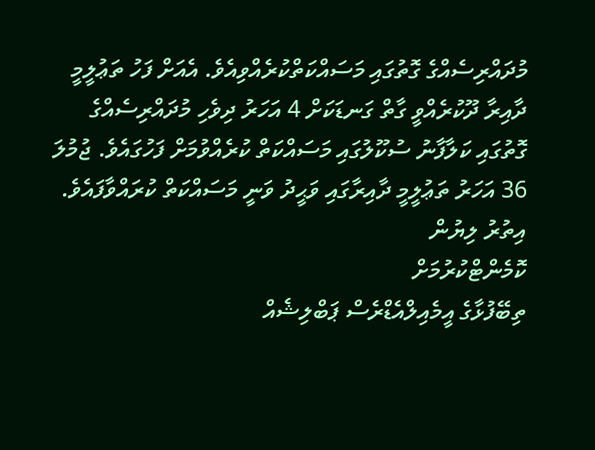މުދައްރިސެއްގެ ގޮތުގައި މަސައްކަތްކުރެއްވިއެވެ. އެއަށް ފަހު ތަޢުލީމީ ދާއިރާ ދޫކުރެއްވީ ގާތް ގަނޑަކަށް 4 އަހަރު ދިވެހި މުދައްރިސެއްގެ ގޮތުގައި ކަލާފާނު ސުކޫލުގައި މަސައްކަތް ކުރެއްވުމަށް ފަހުގައެވެ. ޖުމުލަ 36 އަހަރު ތަޢުލީމީ ދާއިރާގައި ވަޙީދު ވަނީ މަސައްކަތް ކުރައްވާފައެވެ.
އިތުރު ލިޔުން
ކޮމެންޓްކުރުމަށް
ތިބޭފުޅާގެ އީމެއިލްއެޑްރެސް ޕަބްލިޝެއް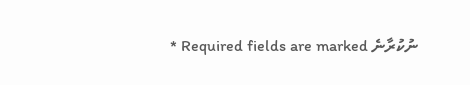ނުކުރާނެ Required fields are marked *